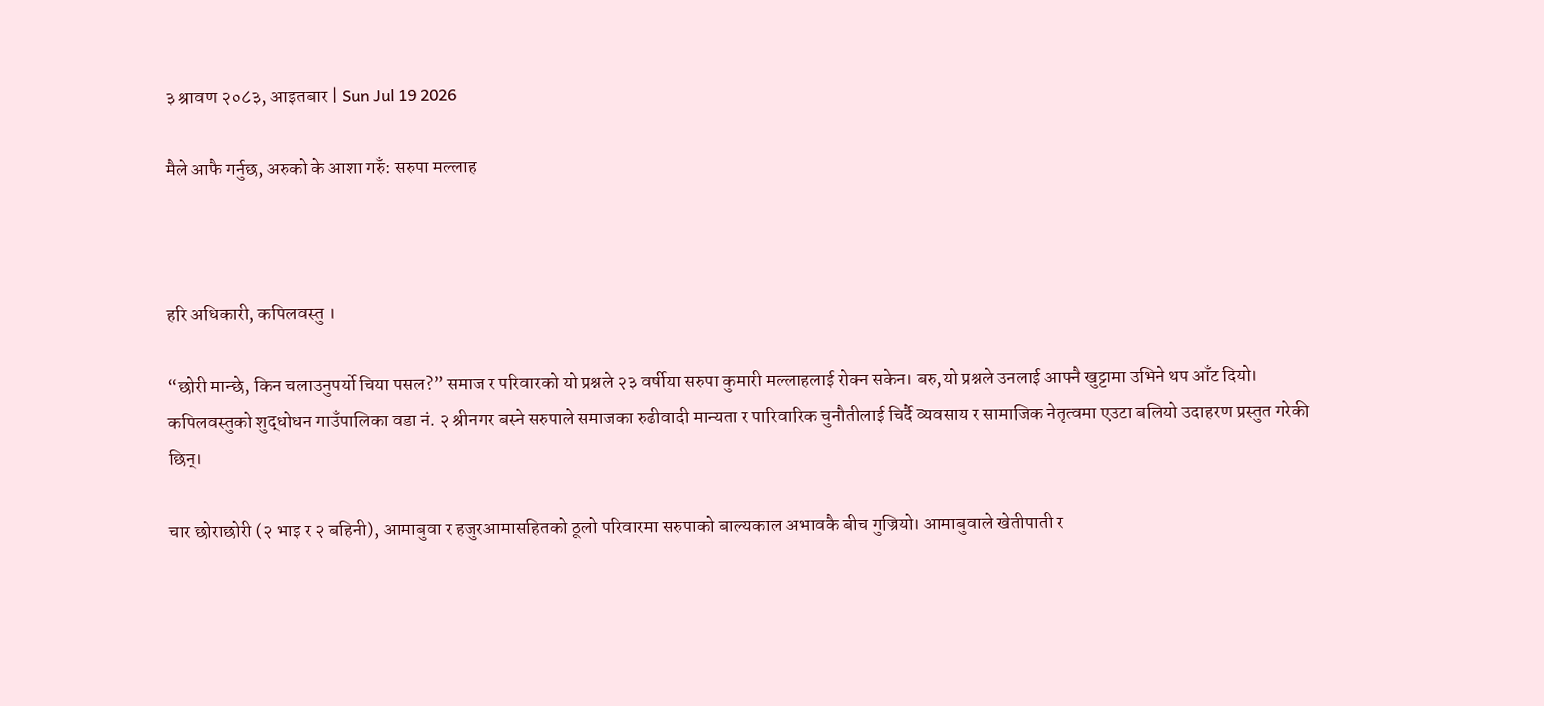३ श्रावण २०८३, आइतबार | Sun Jul 19 2026

मैले आफै गर्नुछ, अरुको के आशा गरुँ: सरुपा मल्लाह



हरि अधिकारी, कपिलवस्तु ।

“छोरी मान्छे, किन चलाउनुपर्यो चिया पसल?” समाज र परिवारको यो प्रश्नले २३ वर्षीया सरुपा कुमारी मल्लाहलाई रोक्न सकेन। बरु,यो प्रश्नले उनलाई आफ्नै खुट्टामा उभिने थप आँट दियो। कपिलवस्तुको शुद्धोधन गाउँपालिका वडा नं. २ श्रीनगर बस्ने सरुपाले समाजका रुढीवादी मान्यता र पारिवारिक चुनौतीलाई चिर्दै व्यवसाय र सामाजिक नेतृत्वमा एउटा बलियो उदाहरण प्रस्तुत गरेकी छिन्।

चार छोराछोरी (२ भाइ र २ बहिनी), आमाबुवा र हजुरआमासहितको ठूलो परिवारमा सरुपाको बाल्यकाल अभावकै बीच गुज्रियो। आमाबुवाले खेतीपाती र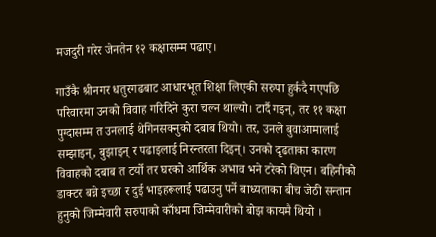मजदुरी गरेर जेनतेन १२ कक्षासम्म पढाए।

गाउँकै श्रीनगर धतुरगढबाट आधारभूत शिक्षा लिएकी सरुपा हुर्कदै गएपछि परिवारमा उनको विवाह गरिदिने कुरा चल्न थाल्यो। टार्दै गइन्, तर ११ कक्षा पुग्दासम्म त उनलाई थेगिनसक्नुको दबाब थियो। तर, उनले बुवाआमालाई सम्झाइन्, बुझाइन् र पढाइलाई निरन्तरता दिइन्। उनको दृढताका कारण विवाहको दबाब त टर्यो तर घरको आर्थिक अभाव भने टरेको थिएन। बहिनीको डाक्टर बन्ने इच्छा र दुई भाइहरूलाई पढाउनु पर्ने बाध्यताका बीच जेठी सन्तान हुनुको जिम्मेवारी सरुपाको काँधमा जिम्मेवारीको बोझ कायमै थियो ।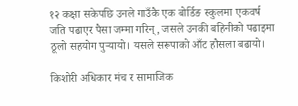१२ कक्षा सकेपछि उनले गाउँकै एक बोर्डिङ स्कुलमा एकवर्ष जति पढाएर पैसा जम्मा गरिन्, जसले उनकी बहिनीको पढाइमा ठूलो सहयोग पुर्‍यायो। यसले सरूपाको आँट हौसला बढायो।

किशोरी अधिकार मंच र सामाजिक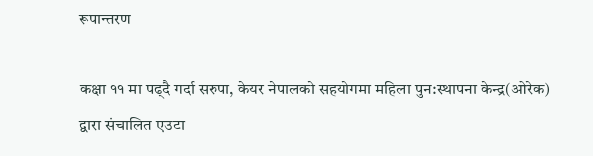रूपान्तरण

कक्षा ११ मा पढ्दै गर्दा सरुपा, केयर नेपालको सहयोगमा महिला पुन:स्थापना केन्द्र(ओरेक) द्वारा संचालित एउटा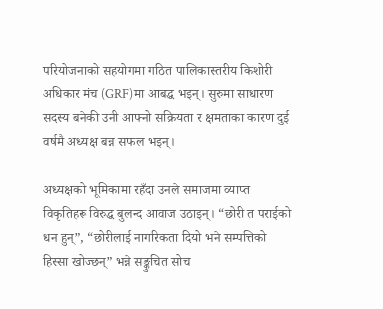परियोजनाको सहयोगमा गठित पालिकास्तरीय किशोरी अधिकार मंच (GRF)मा आबद्ध भइन्। सुरुमा साधारण सदस्य बनेकी उनी आफ्नो सक्रियता र क्षमताका कारण दुई वर्षमै अध्यक्ष बन्न सफल भइन्।

अध्यक्षको भूमिकामा रहँदा उनले समाजमा व्याप्त विकृतिहरू विरुद्ध बुलन्द आवाज उठाइन्। “छोरी त पराईको धन हुन्”, “छोरीलाई नागरिकता दियो भने सम्पत्तिको हिस्सा खोज्छन्” भन्ने सङ्कुचित सोच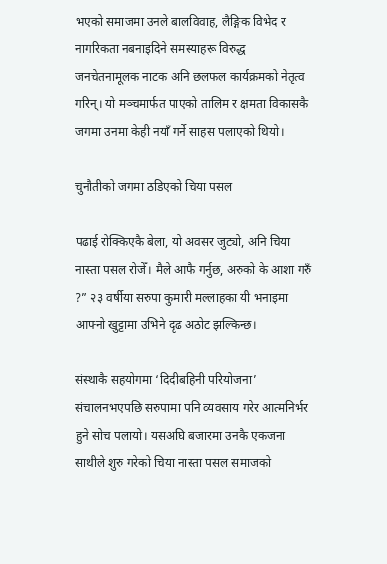भएको समाजमा उनले बालविवाह, लैङ्गिक विभेद र नागरिकता नबनाइदिने समस्याहरू विरुद्ध जनचेतनामूलक नाटक अनि छलफल कार्यक्रमको नेतृत्व गरिन्। यो मञ्चमार्फत पाएको तालिम र क्षमता विकासकै जगमा उनमा केही नयाँ गर्ने साहस पलाएको थियो।

चुनौतीको जगमा ठडिएको चिया पसल

पढाई रोक्किएकै बेला, यो अवसर जुट्यो, अनि चिया नास्ता पसल रोजेँ। मैले आफै गर्नुछ, अरुको के आशा गरुँ ?” २३ वर्षीया सरुपा कुमारी मल्लाहका यी भनाइमा आफ्नो खुट्टामा उभिने दृढ अठोट झल्किन्छ।

संस्थाकै सहयोगमा ‘दिदीबहिनी परियोजना’ संचालनभएपछि सरुपामा पनि व्यवसाय गरेर आत्मनिर्भर हुने सोच पलायो। यसअघि बजारमा उनकै एकजना साथीले शुरु गरेको चिया नास्ता पसल समाजको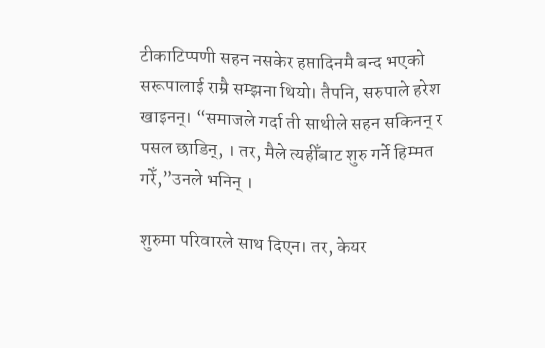टीकाटिप्पणी सहन नसकेर हप्तादिनमै बन्द भएको सरूपालाई राम्रै सम्झना थियो। तैपनि, सरुपाले हरेश खाइनन्। “समाजले गर्दा ती साथीले सहन सकिनन् र पसल छाडिन्, । तर, मैले त्यहीँबाट शुरु गर्ने हिम्मत गरेँ,”उनले भनिन् ।

शुरुमा परिवारले साथ दिएन। तर, केयर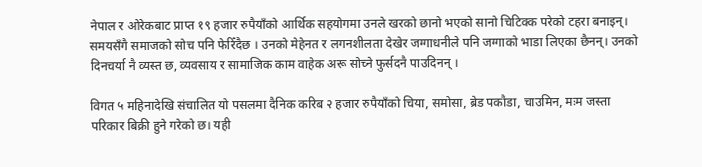नेपाल र ओरेकबाट प्राप्त १९ हजार रुपैयाँको आर्थिक सहयोगमा उनले खरको छानो भएको सानो चिटिक्क परेको टहरा बनाइन्। समयसँगै समाजको सोच पनि फेरिँदैछ । उनको मेहेनत र लगनशीलता देखेर जग्गाधनीले पनि जग्गाको भाडा लिएका छैनन्। उनको दिनचर्या नै व्यस्त छ, व्यवसाय र सामाजिक काम वाहेक अरू सोच्ने फुर्सदनै पाउदिनन् ।

विगत ५ महिनादेखि संचालित यो पसलमा दैनिक करिब २ हजार रुपैयाँको चिया, समोसा, ब्रेड पकौडा, चाउमिन, मःम जस्ता परिकार बिक्री हुने गरेको छ। यही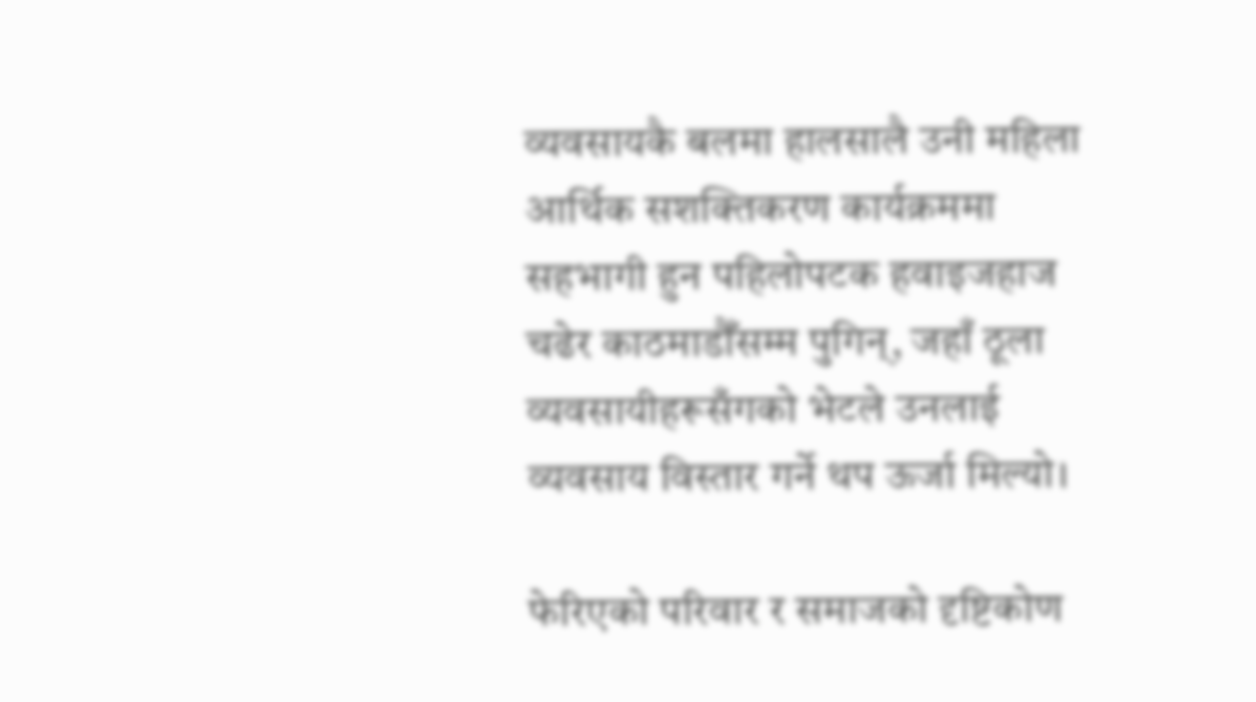व्यवसायकै बलमा हालसालै उनी महिला आर्थिक सशक्तिकरण कार्यक्रममा सहभागी हुन पहिलोपटक हवाइजहाज चढेर काठमाडौँसम्म पुगिन्, जहाँ ठूला व्यवसायीहरूसँगको भेटले उनलाई व्यवसाय विस्तार गर्ने थप ऊर्जा मिल्यो।

फेरिएको परिवार र समाजको दृष्टिकोण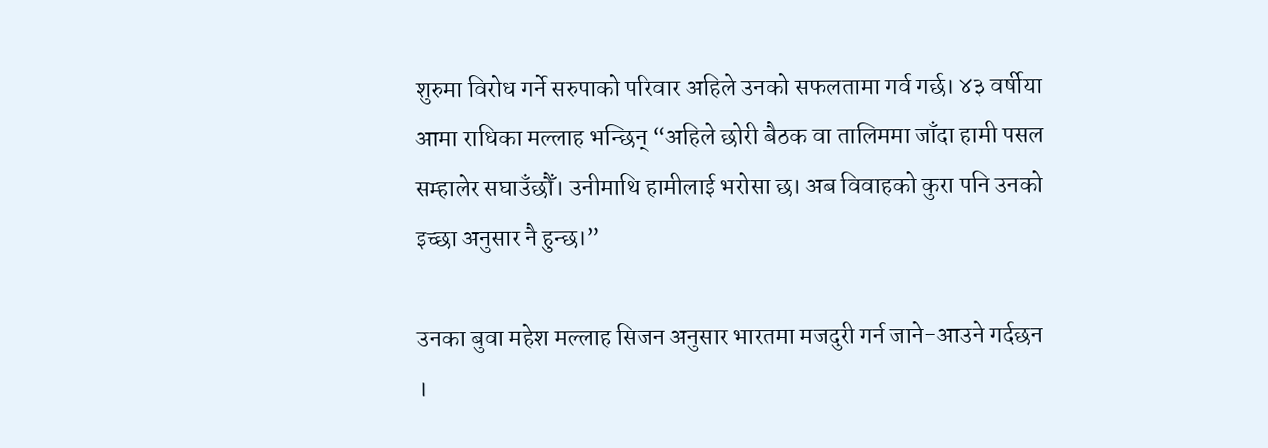शुरुमा विरोध गर्ने सरुपाको परिवार अहिले उनको सफलतामा गर्व गर्छ। ४३ वर्षीया आमा राधिका मल्लाह भन्छिन् “अहिले छोरी बैठक वा तालिममा जाँदा हामी पसल सम्हालेर सघाउँछौँ। उनीमाथि हामीलाई भरोसा छ। अब विवाहको कुरा पनि उनको इच्छा अनुसार नै हुन्छ।”

उनका बुवा महेश मल्लाह सिजन अनुसार भारतमा मजदुरी गर्न जाने-आउने गर्दछन ।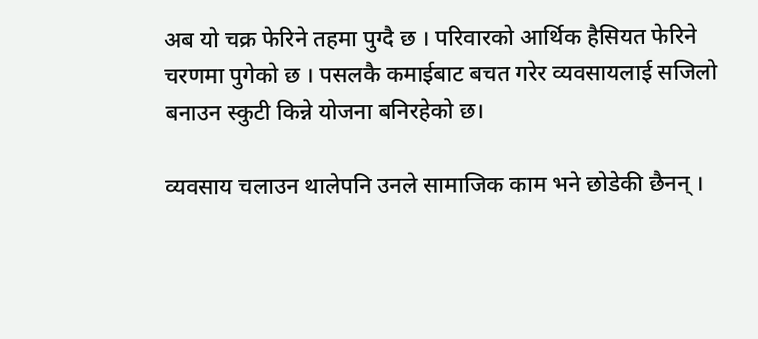अब यो चक्र फेरिने तहमा पुग्दै छ । परिवारको आर्थिक हैसियत फेरिने चरणमा पुगेको छ । पसलकै कमाईबाट बचत गरेर व्यवसायलाई सजिलो बनाउन स्कुटी किन्ने योजना बनिरहेको छ।

व्यवसाय चलाउन थालेपनि उनले सामाजिक काम भने छोडेकी छैनन् ।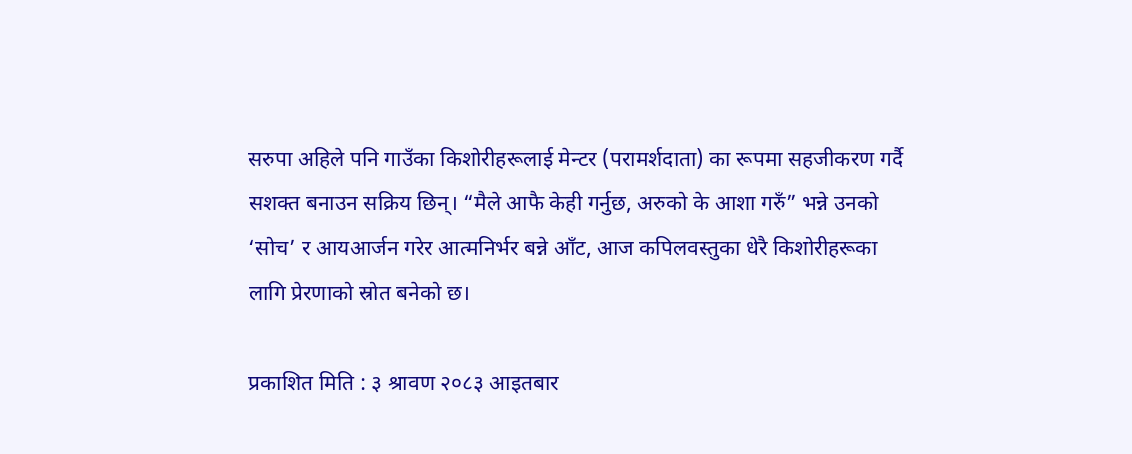सरुपा अहिले पनि गाउँका किशोरीहरूलाई मेन्टर (परामर्शदाता) का रूपमा सहजीकरण गर्दै सशक्त बनाउन सक्रिय छिन्। “मैले आफै केही गर्नुछ, अरुको के आशा गरुँ” भन्ने उनको ‘सोच’ र आयआर्जन गरेर आत्मनिर्भर बन्ने आँट, आज कपिलवस्तुका धेरै किशोरीहरूका लागि प्रेरणाको स्रोत बनेको छ।

प्रकाशित मिति : ३ श्रावण २०८३ आइतबार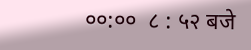००:००  ८ : ५२ बजे